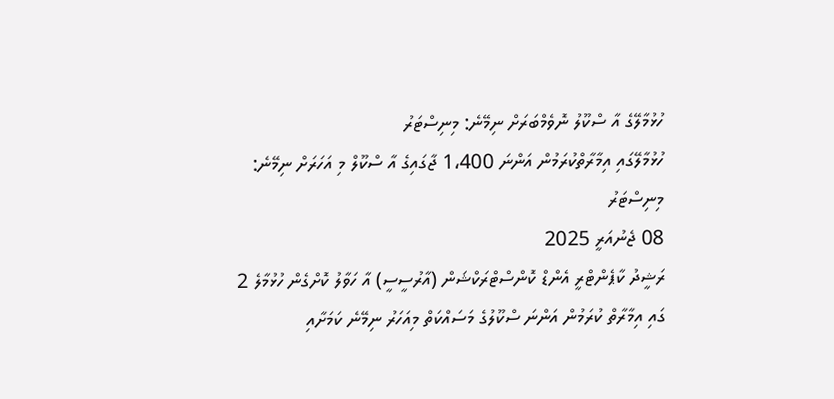ހުޅުމާލޭގެ އާ ސްކޫލު ނޮވެމްބަރަށް ނިމޭނެ: މިނިސްޓަރު
ހުޅުމާލޭގައި އިމާރާތްކުރަމުން އަންނަ 1،400 ޖާގައިގެ އާ ސްކޫލް މި އަހަރަށް ނިމޭނެ: މިނިސްޓަރު
08 ޖެނުއަރީ 2025
ރަޝީދު ކާޕެންޓްރީ އެންޑް ކޮންސްޓްރަކްޝަން (އާރުސީސީ) އާ ހަވާލު ކޮށްގެން ހުޅުމާލެ 2 ގައި އިމާރާތް ކުރަމުން އަންނަ ސްކޫލުގެ މަސައްކަތް މިއަހަރު ނިމޭނެ ކަމަށާއި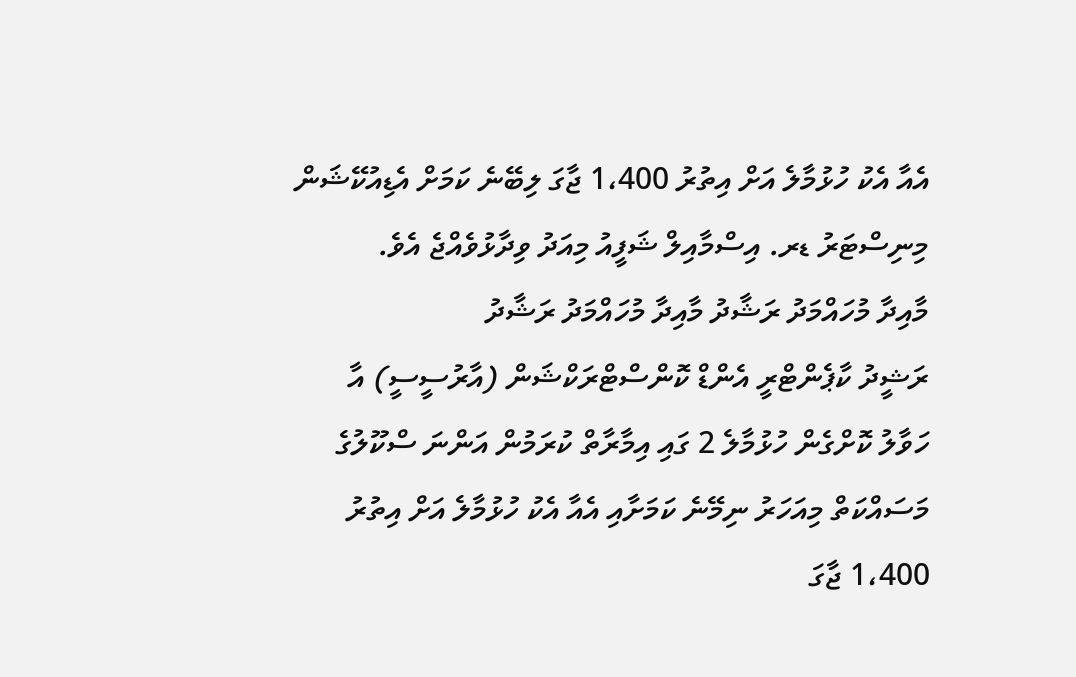އެއާ އެކު ހުޅުމާލެ އަށް އިތުރު 1،400 ޖާގަ ލިބޭނެ ކަމަށް އެޑިއުކޭޝަން މިނިސްޓަރު ޑރ. އިސްމާއިލް ޝަފީއު މިއަދު ވިދާޅުވެއްޖެ އެވެ.
މާއިދާ މުހައްމަދު ރަޝާދު މާއިދާ މުހައްމަދު ރަޝާދު
ރަޝީދު ކާޕެންޓްރީ އެންޑް ކޮންސްޓްރަކްޝަން (އާރުސީސީ) އާ ހަވާލު ކޮށްގެން ހުޅުމާލެ 2 ގައި އިމާރާތް ކުރަމުން އަންނަ ސްކޫލުގެ މަސައްކަތް މިއަހަރު ނިމޭނެ ކަމަށާއި އެއާ އެކު ހުޅުމާލެ އަށް އިތުރު 1،400 ޖާގަ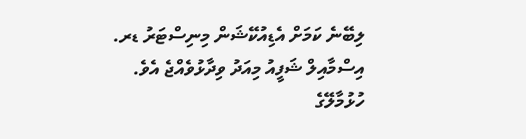ލިބޭނެ ކަމަށް އެޑިއުކޭޝަން މިނިސްޓަރު ޑރ. އިސްމާއިލް ޝަފީއު މިއަދު ވިދާޅުވެއްޖެ އެވެ.
ހުޅުމާލޭގެ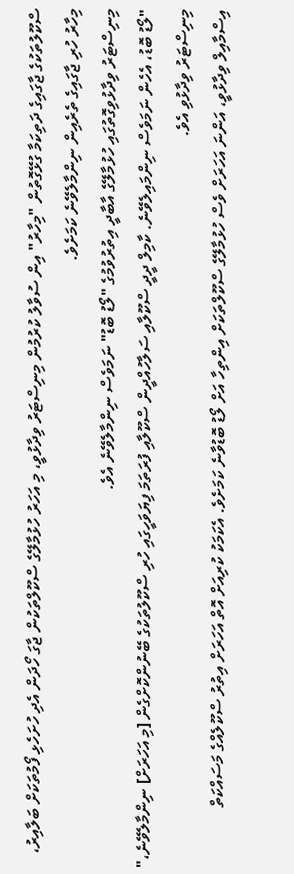ސްކޫލުތަކުގެ ޖާގައިގެ ދަތިކަމާ ގުޅޭގޮތުން "މިހާރު" އިން ސުވާލު ކުރުމުން މިނިސްޓަރު ވިދާޅުވީ، މި އަހަރު ހުޅުމާލޭގެ ސްކޫލްތަކުން ޖާގަ ހޯދަން އެދި ހުށަހެޅި ފޯމުތަކަށް ބަލާއިރު، މިހާރު ހުރި ޖާގައިގެ ތެރެއިން ނިންމާލެވޭނެ ކަމަށެވެ.
މިނިސްޓަރު ވިދާޅުވިގޮތުގައި ހުޅުމާލޭގެ އާބާދީ އިތުރުވުމުގެ "ލޯޑު ބޮޑު" ނަމަވެސް ނިންމާލެވޭނެ އެވެ.
"ލޯޑު ބޮޑު، އެހެން ނަމަވެސް ނިންމައިލެވޭނެ. ކާމިލް ދީދީ ސްކޫލާއި ސަލާހުއްދީން ސްކޫލާއި ފުރަތަމަ ފިޔަވަހީގައި ހުރި ސްކޫލުތަކުގެ ބޭނުންކޮށްގެން [މި އަހަރަށް] ނިންމާލެވޭނެ،" މިނިސްޓަރު ވިދާޅުވި އެވެ.
އިސްމާއިލް ވިދާޅުވީ، އަންނަ އަހަރަށް ވެސް ހުޅުމާލޭގެ ސްކޫލްތަކަށް އިންތިހާ އަށް ލޯޑު ބޮޑުވާނެ ކަމަށެވެ. އެކަމަކު ކުރިއަށް އޮތް އަހަރަށް އިތުރު ސްކޫލެއްގެ މަސައްކަތް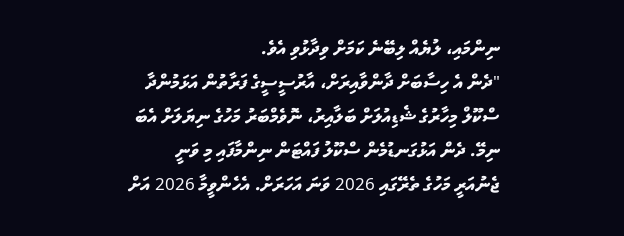ނިންމައި، ލުޔެއް ލިބޭނެ ކަމަށް ވިދާޅުވި އެވެ.
"ދެން އެ ހިސާބަށް ދާންވާއިރަށް، އާރުސީސީގެ ފަރާތުން އަޅަމުންދާ ސްކޫލް މިހާރުގެ ޝެޑިއުލަށް ބަލާއިރު، ނޮވެމްބަރު މަހުގެ ނިޔަލަށް އެބަ ނިމޭ. ދެން އަޅުގަނޑުމެން ސްކޫލު ފައްޓަން ނިންމާފައި މި ވަނީ ޖެނުއަރީ މަހުގެ ތެރޭގައި 2026 ވަނަ އަހަރަށް. އެހެންވީމާ 2026 އަށް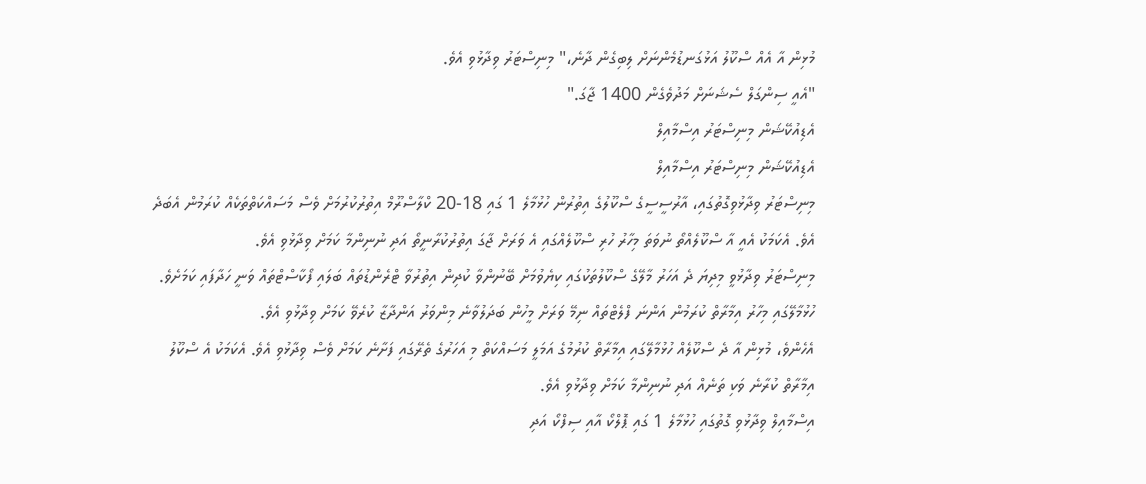މުޅިން އާ އެއް ސްކޫލު އަޅުގަނޑުމެންނަށް ލިބިގެން ދާނެ،" މިނިސްޓަރު ވިދާޅުވި އެވެ.
"އެއީ ސިންގަލް ސެޝަނަށް މަދުވެގެން 1400 ޖާގަ."
އެޑިއުކޭޝަން މިނިސްޓަރު އިސްމާއިލް
އެޑިއުކޭޝަން މިނިސްޓަރު އިސްމާއިލް
މިނިސްޓަރު ވިދާޅުވިގޮތުގައި، އާރުސީސީގެ ސްކޫލުގެ އިތުރުން ހުޅުމާލެ 1 ގައި 18-20 ކްލާސްރޫމް އިތުރުކުރުމަށް ވެސް މަސައްކަތްތަކެއް ކުރަމުން އެބަދެ އެވެ. އެކަމަކު އެއީ އާ ސްކޫލެއްތޯ ނުވަތަ މިހާރު ހުރި ސްކޫލެއްގައި އެ ވަރަށް ޖާގަ އިތުރުކުރާނީތޯ އަދި ނުނިންމާ ކަމަށް ވިދާޅުވި އެވެ.
މިނިސްޓަރު ވިދާޅުވީ މިދިޔަ ދެ އަހަރު މާލޭގެ ސްކޫލުތަކުގައި ކިޔެވުމަށް ބޭނުންވާ ކުދިން އިތުރުވާ ޓްރެންޑުތައް ބަލައި ފޯކާސްޓްތައް ވަނީ ހަދާފައި ކަމަށެވެ. ހުޅުމާލޭގައި މިހާރު އިމާރާތް ކުރަމުން އަންނަ ފްލެޓްތައް ނިމޭ ވަރަށް މީހުން ބަދަލުވާނެ މިންވަރު އަންދާޒާ ކުރެވޭ ކަމަށް ވިދާޅުވި އެވެ.
އެހެންވެ، މުޅިން އާ ދެ ސްކޫލެއް ހުޅުމާލޭގައި އިމާރާތް ކުރުމުގެ އަމަލީ މަސައްކަތް މި އަހަރުގެ ތެރޭގައި ފަށާނެ ކަމަށް ވެސް ވިދާޅުވި އެވެ. އެކަމަކު އެ ސްކޫލު އިމާރާތް ކުރާނެ ވަކި ތަނެއް އަދި ނުނިންމާ ކަމަށް ވިދާޅުވި އެވެ.
އިސްމާއިލް ވިދާޅުވި ގޮތުގައި ހުޅުމާލެ 1 ގައި ޕޮލްކޯ އާއި ސިފްކޯ އަދި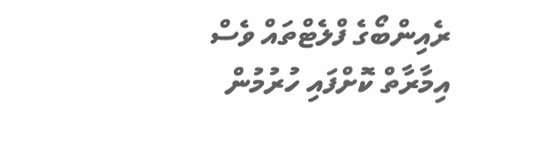ރެއިންބޯގެ ފްލެޓްތައް ވެސް އިމާރާތް ކޮށްފައި ހުރުމުން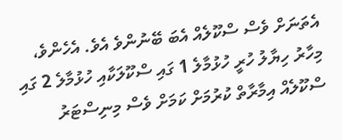އެތަނަށް ވެސް ސްކޫލެއް އެބަ ބޭނުންވެ އެވެ. އެހެންވެ، މިހާރު ހިޔާލު ހުރީ ހުޅުމާލެ 1 ގައި ސްކޫލަކާއި ހުޅުމާލެ 2 ގައި ސްކޫލެއް އިމާރާތް ކުރުމަށް ކަމަށް ވެސް މިނިސްޓަރު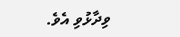ވިދާޅުވި އެވެ.